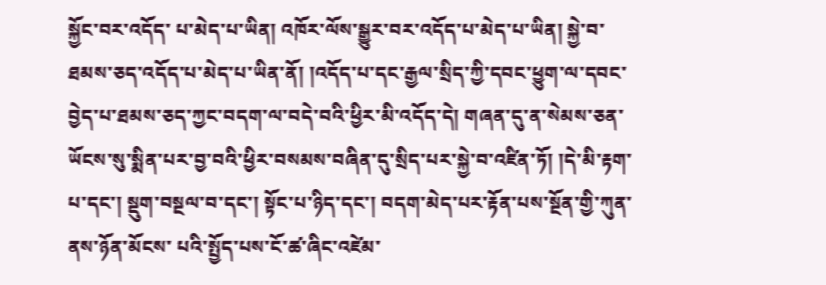སྐྱོང་བར་འདོད་ པ་མེད་པ་ཡིན། འཁོར་ལོས་སྒྱུར་བར་འདོད་པ་མེད་པ་ཡིན། སྐྱེ་བ་ཐམས་ཅད་འདོད་པ་མེད་པ་ཡིན་ནོ། །འདོད་པ་དང་རྒྱལ་སྲིད་ཀྱི་དབང་ཕྱུག་ལ་དབང་བྱེད་པ་ཐམས་ཅད་ཀྱང་བདག་ལ་བདེ་བའི་ཕྱིར་མི་འདོད་དེ། གཞན་དུ་ན་སེམས་ཅན་ཡོངས་སུ་སྨིན་པར་བྱ་བའི་ཕྱིར་བསམས་བཞིན་དུ་སྲིད་པར་སྐྱེ་བ་འཛིན་ཏོ། །དེ་མི་རྟག་པ་དང་། སྡུག་བསྔལ་བ་དང་། སྟོང་པ་ཉིད་དང་། བདག་མེད་པར་རྟོན་པས་སྔོན་གྱི་ཀུན་ནས་ཉོན་མོངས་ པའི་སྤྱོད་པས་ངོ་ཚ་ཞིང་འཛེམ་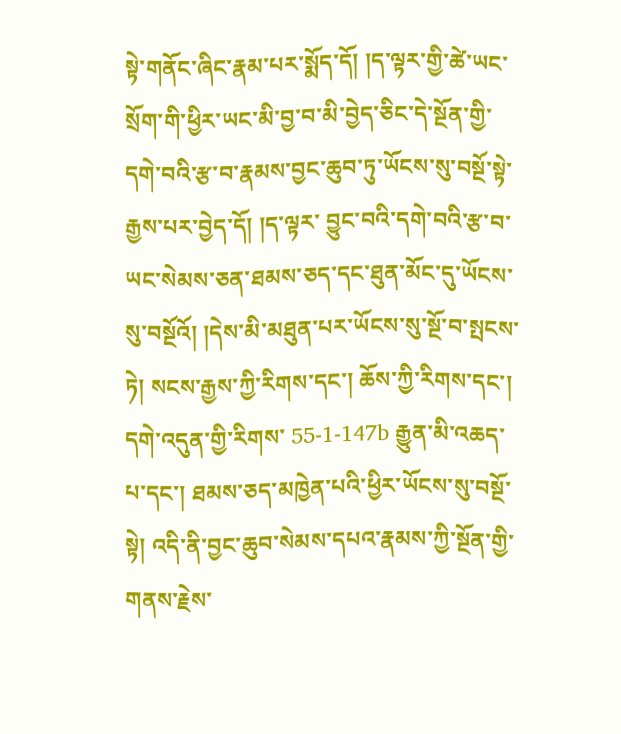སྟེ་གནོང་ཞིང་རྣམ་པར་སྨོད་དོ། །ད་ལྟར་གྱི་ཚེ་ཡང་སྲོག་གི་ཕྱིར་ཡང་མི་བྱ་བ་མི་བྱེད་ཅིང་དེ་སྔོན་གྱི་དགེ་བའི་རྩ་བ་རྣམས་བྱང་ཆུབ་ཏུ་ཡོངས་སུ་བསྔོ་སྟེ་རྒྱས་པར་བྱེད་དོ། །ད་ལྟར་ བྱུང་བའི་དགེ་བའི་རྩ་བ་ཡང་སེམས་ཅན་ཐམས་ཅད་དང་ཐུན་མོང་དུ་ཡོངས་སུ་བསྔོའོ། །དེས་མི་མཐུན་པར་ཡོངས་སུ་སྔོ་བ་སྤངས་ཏེ། སངས་རྒྱས་ཀྱི་རིགས་དང་། ཆོས་ཀྱི་རིགས་དང་། དགེ་འདུན་གྱི་རིགས་ 55-1-147b རྒྱུན་མི་འཆད་པ་དང་། ཐམས་ཅད་མཁྱེན་པའི་ཕྱིར་ཡོངས་སུ་བསྔོ་སྟེ། འདི་ནི་བྱང་ཆུབ་སེམས་དཔའ་རྣམས་ཀྱི་སྔོན་གྱི་གནས་རྗེས་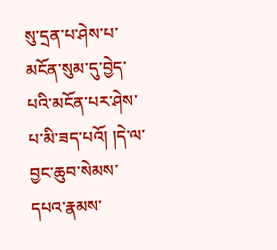སུ་དྲན་པ་ཤེས་པ་མངོན་སུམ་དུ་བྱེད་པའི་མངོན་པར་ཤེས་པ་མི་ཟད་པའོ། །དེ་ལ་ བྱང་ཆུབ་སེམས་དཔའ་རྣམས་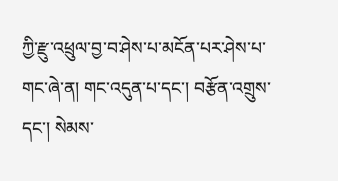ཀྱི་རྫུ་འཕྲུལ་བྱ་བ་ཤེས་པ་མངོན་པར་ཤེས་པ་གང་ཞེ་ན། གང་འདུན་པ་དང་། བརྩོན་འགྲུས་དང་། སེམས་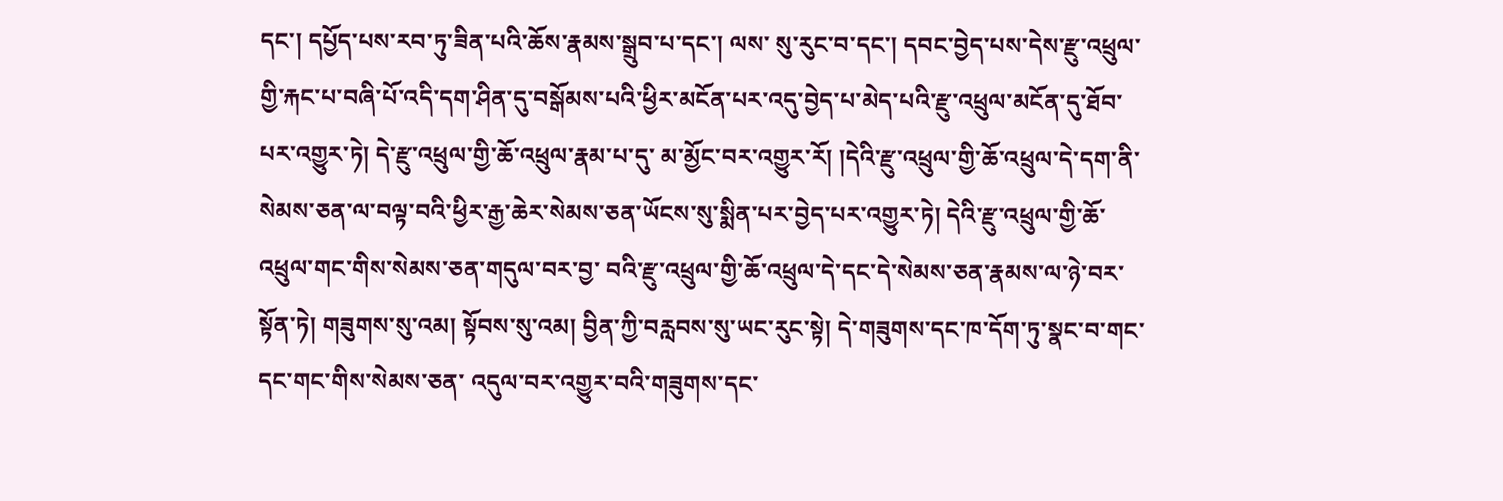དང་། དཔྱོད་པས་རབ་ཏུ་ཟིན་པའི་ཆོས་རྣམས་སྒྲུབ་པ་དང་། ལས་ སུ་རུང་བ་དང་། དབང་བྱེད་པས་དེས་རྫུ་འཕྲུལ་གྱི་རྐང་པ་བཞི་པོ་འདི་དག་ཤིན་དུ་བསྒོམས་པའི་ཕྱིར་མངོན་པར་འདུ་བྱེད་པ་མེད་པའི་རྫུ་འཕྲུལ་མངོན་དུ་ཐོབ་པར་འགྱུར་ཏེ། དེ་རྫུ་འཕྲུལ་གྱི་ཆོ་འཕྲུལ་རྣམ་པ་དུ་ མ་མྱོང་བར་འགྱུར་རོ། །དེའི་རྫུ་འཕྲུལ་གྱི་ཆོ་འཕྲུལ་དེ་དག་ནི་སེམས་ཅན་ལ་བལྟ་བའི་ཕྱིར་རྒྱ་ཆེར་སེམས་ཅན་ཡོངས་སུ་སྨིན་པར་བྱེད་པར་འགྱུར་ཏེ། དེའི་རྫུ་འཕྲུལ་གྱི་ཆོ་འཕྲུལ་གང་གིས་སེམས་ཅན་གདུལ་བར་བྱ་ བའི་རྫུ་འཕྲུལ་གྱི་ཆོ་འཕྲུལ་དེ་དང་དེ་སེམས་ཅན་རྣམས་ལ་ཉེ་བར་སྟོན་ཏེ། གཟུགས་སུ་འམ། སྟོབས་སུ་འམ། བྱིན་ཀྱི་བརླབས་སུ་ཡང་རུང་སྟེ། དེ་གཟུགས་དང་ཁ་དོག་ཏུ་སྣང་བ་གང་དང་གང་གིས་སེམས་ཅན་ འདུལ་བར་འགྱུར་བའི་གཟུགས་དང་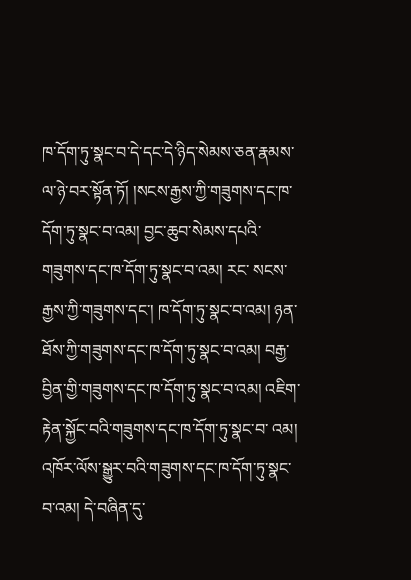ཁ་དོག་ཏུ་སྣང་བ་དེ་དང་དེ་ཉིད་སེམས་ཅན་རྣམས་ལ་ཉེ་བར་སྟོན་ཏོ། །སངས་རྒྱས་ཀྱི་གཟུགས་དང་ཁ་དོག་ཏུ་སྣང་བ་འམ། བྱང་ཆུབ་སེམས་དཔའི་གཟུགས་དང་ཁ་དོག་ཏུ་སྣང་བ་འམ། རང་ སངས་རྒྱས་ཀྱི་གཟུགས་དང་། ཁ་དོག་ཏུ་སྣང་བ་འམ། ཉན་ཐོས་ཀྱི་གཟུགས་དང་ཁ་དོག་ཏུ་སྣང་བ་འམ། བརྒྱ་བྱིན་གྱི་གཟུགས་དང་ཁ་དོག་ཏུ་སྣང་བ་འམ། འཇིག་རྟེན་སྐྱོང་བའི་གཟུགས་དང་ཁ་དོག་ཏུ་སྣང་བ་ འམ། འཁོར་ལོས་སྒྱུར་བའི་གཟུགས་དང་ཁ་དོག་ཏུ་སྣང་བ་འམ། དེ་བཞིན་དུ་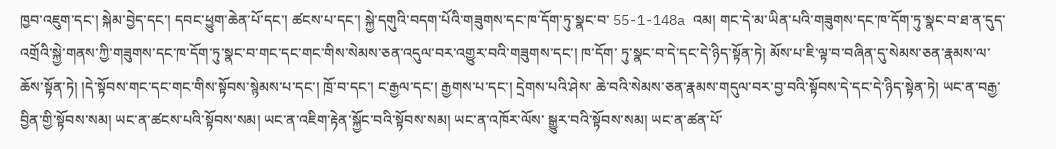ཁྱབ་འཇུག་དང་། སྐེམ་བྱེད་དང་། དབང་ཕྱུག་ཆེན་པོ་དང་། ཚངས་པ་དང་། སྐྱེ་དགུའི་བདག་པོའི་གཟུགས་དང་ཁ་དོག་ཏུ་སྣང་བ་ 55-1-148a འམ། གང་དེ་མ་ཡིན་པའི་གཟུགས་དང་ཁ་དོག་ཏུ་སྣང་བ་ཐ་ན་དུད་འགྲོའི་སྐྱེ་གནས་ཀྱི་གཟུགས་དང་ཁ་དོག་ཏུ་སྣང་བ་གང་དང་གང་གིས་སེམས་ཅན་འདུལ་བར་འགྱུར་བའི་གཟུགས་དང་། ཁ་དོག་ ཏུ་སྣང་བ་དེ་དང་དེ་ཉིད་སྟོན་ཏེ། མོས་པ་ཇི་ལྟ་བ་བཞིན་དུ་སེམས་ཅན་རྣམས་ལ་ཆོས་སྟོན་ཏེ། །དེ་སྟོབས་གང་དང་གང་གིས་སྟོབས་སྙེམས་པ་དང་། ཁྲོ་བ་དང་། ང་རྒྱལ་དང་། རྒྱགས་པ་དང་། དྲེགས་པའི་ཤེས་ ཆེ་བའི་སེམས་ཅན་རྣམས་གདུལ་བར་བྱ་བའི་སྟོབས་དེ་དང་དེ་ཉིད་སྟེན་ཏེ། ཡང་ན་བརྒྱ་བྱིན་གྱི་སྟོབས་སམ། ཡང་ན་ཚངས་པའི་སྟོབས་སམ། ཡང་ན་འཇིག་རྟེན་སྐྱོང་བའི་སྟོབས་སམ། ཡང་ན་འཁོར་ལོས་ སྒྱུར་བའི་སྟོབས་སམ། ཡང་ན་ཚན་པོ་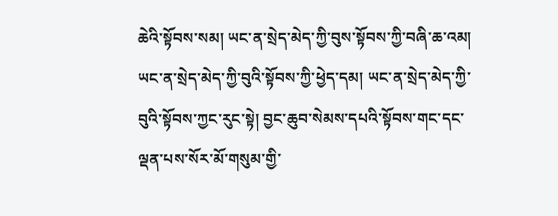ཆེའི་སྟོབས་སམ། ཡང་ན་སྲེད་མེད་ཀྱི་བུས་སྟོབས་ཀྱི་བཞི་ཆ་འམ། ཡང་ན་སྲེད་མེད་ཀྱི་བུའི་སྟོབས་ཀྱི་ཕྱེད་དམ། ཡང་ན་སྲེད་མེད་ཀྱི་བུའི་སྟོབས་ཀྱང་རུང་སྟེ། བྱང་ཆུབ་སེམས་དཔའི་སྟོབས་གང་དང་ལྡན་པས་སོར་མོ་གསུམ་གྱི་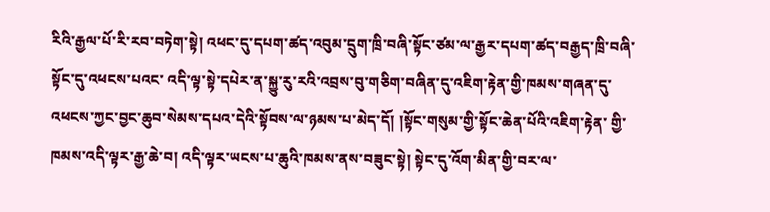རིའི་རྒྱལ་པོ་རི་རབ་བཏེག་སྟེ། འཕང་དུ་དཔག་ཚད་འབུམ་དྲུག་ཁྲི་བཞི་སྟོང་ཙམ་ལ་རྒྱར་དཔག་ཚད་བརྒྱད་ཁྲི་བཞི་སྟོང་དུ་འཕངས་པའང་ འདི་ལྟ་སྟེ་དཔེར་ན་སྐྱུ་རུ་རའི་འབྲས་བུ་གཅིག་བཞིན་དུ་འཇིག་རྟེན་གྱི་ཁམས་གཞན་དུ་འཕངས་ཀྱང་བྱང་ཆུབ་སེམས་དཔའ་དེའི་སྟོབས་ལ་ཉམས་པ་མེད་དོ། །སྟོང་གསུམ་གྱི་སྟོང་ཆེན་པོའི་འཇིག་རྟེན་ གྱི་ཁམས་འདི་ལྟར་རྒྱ་ཆེ་བ། འདི་ལྟར་ཡངས་པ་ཆུའི་ཁམས་ནས་བཟུང་སྟེ། སྟེང་དུ་འོག་མིན་གྱི་བར་ལ་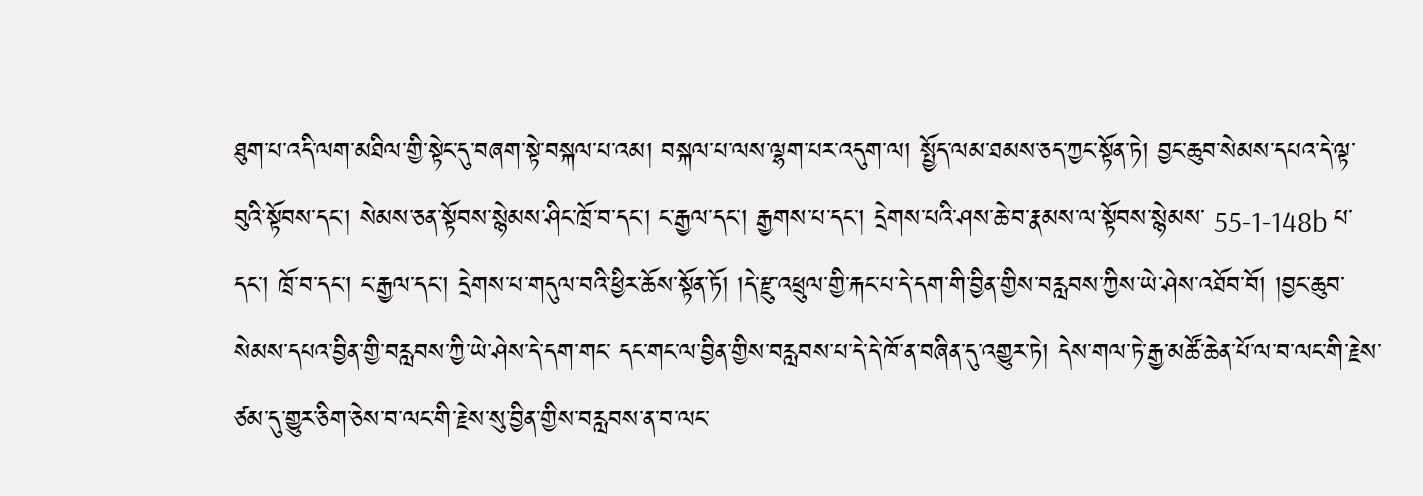ཐུག་པ་འདི་ལག་མཐིལ་གྱི་སྟེང་དུ་བཞག་སྟེ་བསྐལ་པ་འམ། བསྐལ་པ་ལས་ལྷག་པར་འདུག་ལ། སྤྱོད་ལམ་ཐམས་ཅད་ཀྱང་སྟོན་ཏེ། བྱང་ཆུབ་སེམས་དཔའ་དེ་ལྟ་བུའི་སྟོབས་དང་། སེམས་ཅན་སྟོབས་སྙེམས་ཤིང་ཁྲོ་བ་དང་། ང་རྒྱལ་དང་། རྒྱགས་པ་དང་། དྲེགས་པའི་ཤས་ཆེ་བ་རྣམས་ལ་སྟོབས་སྙེམས་ 55-1-148b པ་དང་། ཁྲོ་བ་དང་། ང་རྒྱལ་དང་། དྲེགས་པ་གདུལ་བའི་ཕྱིར་ཆོས་སྟོན་ཏོ། །དེ་རྫུ་འཕྲུལ་གྱི་རྐང་པ་དེ་དག་གི་བྱིན་གྱིས་བརླབས་ཀྱིས་ཡེ་ཤེས་འཐོབ་བོ། །བྱང་ཆུབ་སེམས་དཔའ་བྱིན་གྱི་བརླབས་ཀྱི་ཡེ་ཤེས་དེ་དག་གང་ དང་གང་ལ་བྱིན་གྱིས་བརླབས་པ་དེ་དེ་ཁོ་ན་བཞིན་དུ་འགྱུར་ཏེ། དེས་གལ་ཏེ་རྒྱ་མཚོ་ཆེན་པོ་ལ་བ་ལང་གི་རྗེས་ཙམ་དུ་གྱུར་ཅིག་ཅེས་བ་ལང་གི་རྗེས་སུ་བྱིན་གྱིས་བརླབས་ན་བ་ལང་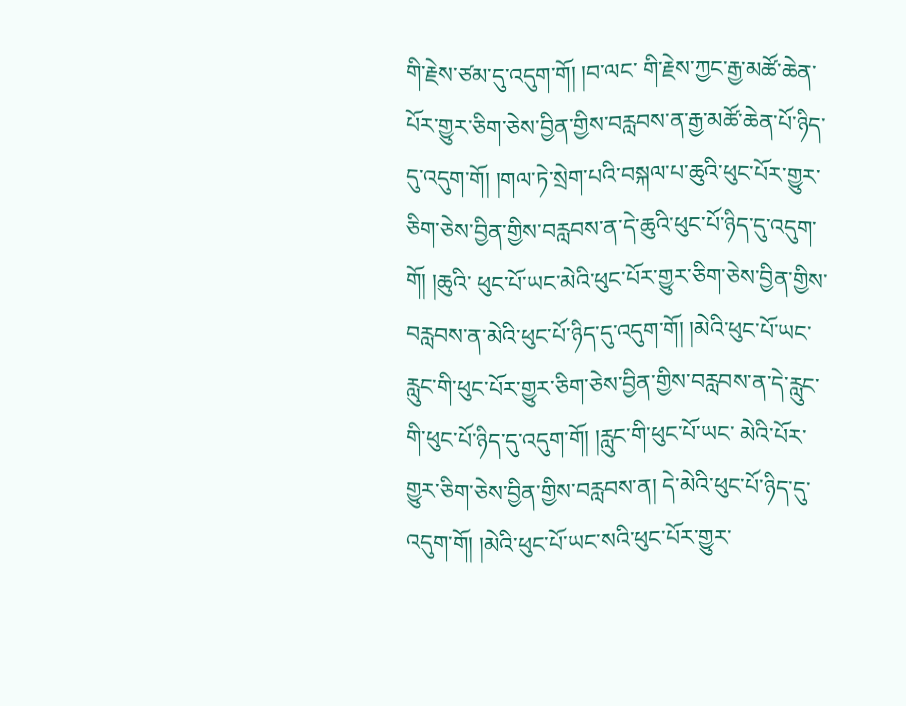གི་རྗེས་ཙམ་དུ་འདུག་གོ། །བ་ལང་ གི་རྗེས་ཀྱང་རྒྱ་མཚོ་ཆེན་པོར་གྱུར་ཅིག་ཅེས་བྱིན་གྱིས་བརླབས་ན་རྒྱ་མཚོ་ཆེན་པོ་ཉིད་དུ་འདུག་གོ། །གལ་ཏེ་སྲེག་པའི་བསྐལ་པ་ཆུའི་ཕུང་པོར་གྱུར་ཅིག་ཅེས་བྱིན་གྱིས་བརླབས་ན་དེ་ཆུའི་ཕུང་པོ་ཉིད་དུ་འདུག་གོ། །ཆུའི་ ཕུང་པོ་ཡང་མེའི་ཕུང་པོར་གྱུར་ཅིག་ཅེས་བྱིན་གྱིས་བརླབས་ན་མེའི་ཕུང་པོ་ཉིད་དུ་འདུག་གོ། །མེའི་ཕུང་པོ་ཡང་རླུང་གི་ཕུང་པོར་གྱུར་ཅིག་ཅེས་བྱིན་གྱིས་བརླབས་ན་དེ་རླུང་གི་ཕུང་པོ་ཉིད་དུ་འདུག་གོ། །རླུང་གི་ཕུང་པོ་ཡང་ མེའི་པོར་གྱུར་ཅིག་ཅེས་བྱིན་གྱིས་བརླབས་ན། དེ་མེའི་ཕུང་པོ་ཉིད་དུ་འདུག་གོ། །མེའི་ཕུང་པོ་ཡང་སའི་ཕུང་པོར་གྱུར་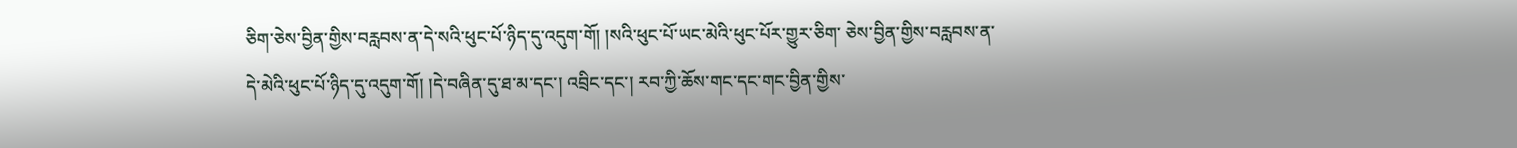ཅིག་ཅེས་བྱིན་གྱིས་བརླབས་ན་དེ་སའི་ཕུང་པོ་ཉིད་དུ་འདུག་གོ། །སའི་ཕུང་པོ་ཡང་མེའི་ཕུང་པོར་གྱུར་ཅིག་ ཅེས་བྱིན་གྱིས་བརླབས་ན་དེ་མེའི་ཕུང་པོ་ཉིད་དུ་འདུག་གོ། །དེ་བཞིན་དུ་ཐ་མ་དང་། འབྲིང་དང་། རབ་ཀྱི་ཆོས་གང་དང་གང་བྱིན་གྱིས་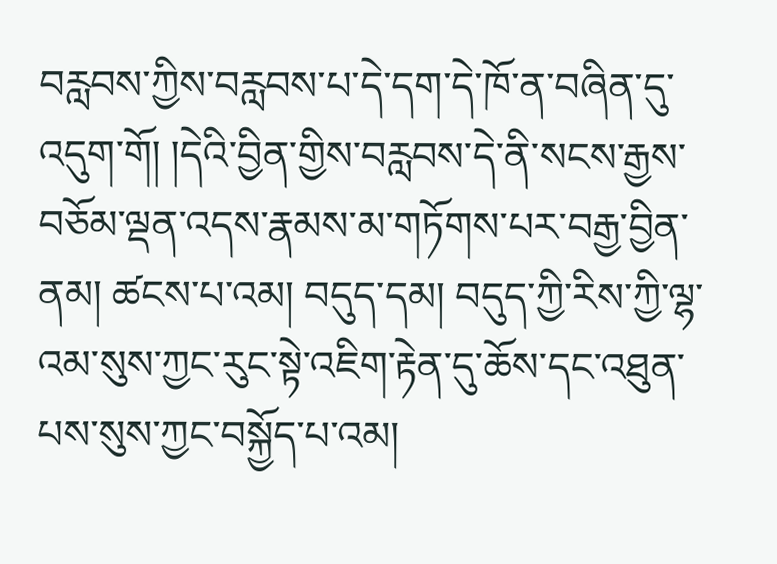བརླབས་ཀྱིས་བརླབས་པ་དེ་དག་དེ་ཁོ་ན་བཞིན་དུ་འདུག་གོ། །དེའི་བྱིན་གྱིས་བརླབས་དེ་ནི་སངས་རྒྱས་ བཅོམ་ལྡན་འདས་རྣམས་མ་གཏོགས་པར་བརྒྱ་བྱིན་ནམ། ཚངས་པ་འམ། བདུད་དམ། བདུད་ཀྱི་རིས་ཀྱི་ལྷ་འམ་སུས་ཀྱང་རུང་སྟེ་འཇིག་རྟེན་དུ་ཆོས་དང་འཐུན་པས་སུས་ཀྱང་བསྐྱོད་པ་འམ།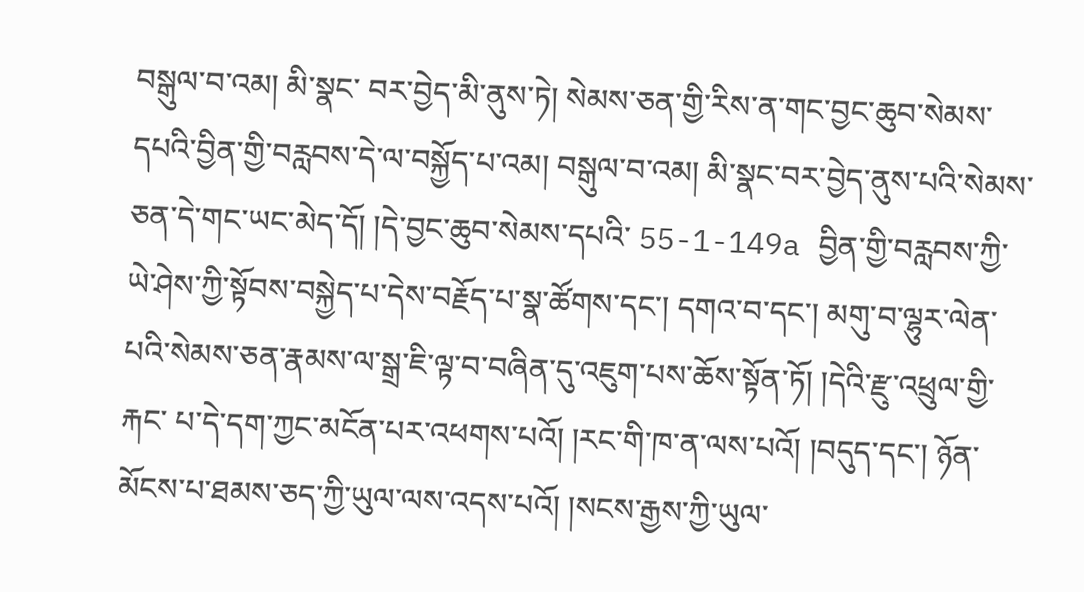བསྒུལ་བ་འམ། མི་སྣང་ བར་བྱེད་མི་ནུས་ཏེ། སེམས་ཅན་གྱི་རིས་ན་གང་བྱང་ཆུབ་སེམས་དཔའི་བྱིན་གྱི་བརླབས་དེ་ལ་བསྐྱོད་པ་འམ། བསྒུལ་བ་འམ། མི་སྣང་བར་བྱེད་ནུས་པའི་སེམས་ཅན་དེ་གང་ཡང་མེད་དོ། །དེ་བྱང་ཆུབ་སེམས་དཔའི་ 55-1-149a བྱིན་གྱི་བརླབས་ཀྱི་ཡེ་ཤེས་ཀྱི་སྟོབས་བསྐྱེད་པ་དེས་བརྗོད་པ་སྣ་ཚོགས་དང་། དགའ་བ་དང་། མགུ་བ་ལྷུར་ལེན་པའི་སེམས་ཅན་རྣམས་ལ་སྒྲ་ཇི་ལྟ་བ་བཞིན་དུ་འཇུག་པས་ཆོས་སྟོན་ཏོ། །དེའི་རྫུ་འཕྲུལ་གྱི་རྐང་ པ་དེ་དག་ཀྱང་མངོན་པར་འཕགས་པའོ། །རང་གི་ཁ་ན་ལས་པའོ། །བདུད་དང་། ཉོན་མོངས་པ་ཐམས་ཅད་ཀྱི་ཡུལ་ལས་འདས་པའོ། །སངས་རྒྱས་ཀྱི་ཡུལ་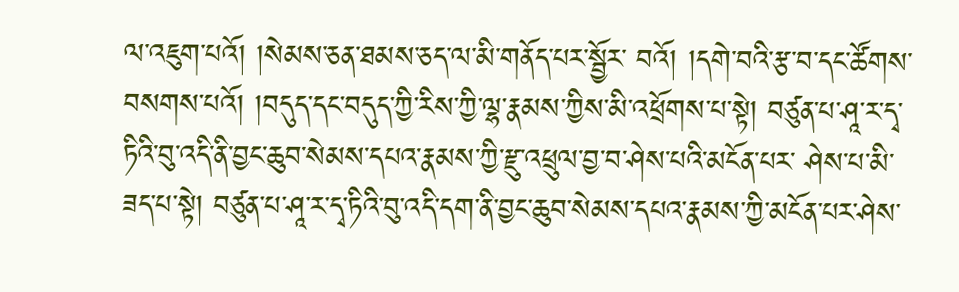ལ་འཇུག་པའོ། །སེམས་ཅན་ཐམས་ཅད་ལ་མི་གནོད་པར་སྦྱོར་ བའོ། །དགེ་བའི་རྩ་བ་དང་ཚོགས་བསགས་པའོ། །བདུད་དང་བདུད་ཀྱི་རིས་ཀྱི་ལྷ་རྣམས་ཀྱིས་མི་འཕྲོགས་པ་སྟེ། བཙུན་པ་ཤཱ་ར་དྭ་ཏིའི་བུ་འདི་ནི་བྱང་ཆུབ་སེམས་དཔའ་རྣམས་ཀྱི་རྫུ་འཕྲུལ་བྱ་བ་ཤེས་པའི་མངོན་པར་ ཤེས་པ་མི་ཟད་པ་སྟེ། བཙུན་པ་ཤཱ་ར་དྭ་ཏིའི་བུ་འདི་དག་ནི་བྱང་ཆུབ་སེམས་དཔའ་རྣམས་ཀྱི་མངོན་པར་ཤེས་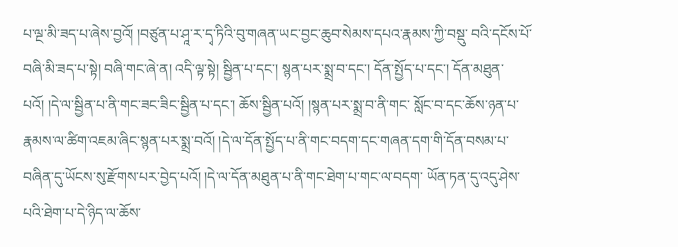པ་ལྔ་མི་ཟད་པ་ཞེས་བྱའོ། །བཙུན་པ་ཤཱ་ར་དྭ་ཏིའི་བུ་གཞན་ཡང་བྱང་ཆུབ་སེམས་དཔའ་རྣམས་ཀྱི་བསྡུ་ བའི་དངོས་པོ་བཞི་མི་ཟད་པ་སྟེ། བཞི་གང་ཞེ་ན། འདི་ལྟ་སྟེ། སྦྱིན་པ་དང་། སྙན་པར་སྨྲ་བ་དང་། དོན་སྤྱོད་པ་དང་། དོན་མཐུན་པའོ། །དེ་ལ་སྦྱིན་པ་ནི་གང་ཟང་ཟིང་སྦྱིན་པ་དང་། ཆོས་སྦྱིན་པའོ། །སྙན་པར་སྨྲ་བ་ནི་གང་ སློང་བ་དང་ཆོས་ཉན་པ་རྣམས་ལ་ཚིག་འཇམ་ཞིང་སྙན་པར་སྨྲ་བའོ། །དེ་ལ་དོན་སྤྱོད་པ་ནི་གང་བདག་དང་གཞན་དག་གི་དོན་བསམ་པ་བཞིན་དུ་ཡོངས་སུ་རྫོགས་པར་བྱེད་པའོ། །དེ་ལ་དོན་མཐུན་པ་ནི་གང་ཐེག་པ་གང་ལ་བདག་ ཡོན་ཏན་དུ་འདུ་ཤེས་པའི་ཐེག་པ་དེ་ཉིད་ལ་ཆོས་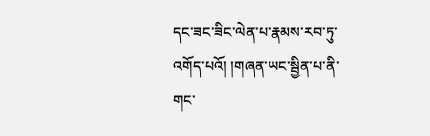དང་ཟང་ཟིང་ལེན་པ་རྣམས་རབ་ཏུ་འགོད་པའོ། །གཞན་ཡང་སྦྱིན་པ་ནི་གང་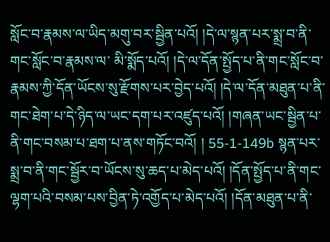སློང་བ་རྣམས་ལ་ཡིད་མགུ་བར་སྦྱིན་པའོ། །དེ་ལ་སྙན་པར་སྨྲ་བ་ནི་གང་སློང་བ་རྣམས་ལ་ མི་སྨོད་པའོ། །དེ་ལ་དོན་སྤྱོད་པ་ནི་གང་སློང་བ་རྣམས་ཀྱི་དོན་ཡོངས་སུ་རྫོགས་པར་བྱེད་པའོ། །དེ་ལ་དོན་མཐུན་པ་ནི་གང་ཐེག་པ་དེ་ཉིད་ལ་ཡང་དག་པར་འཛུད་པའོ། །གཞན་ཡང་སྦྱིན་པ་ནི་གང་བསམ་པ་ཐག་པ་ནས་གཏོང་བའོ། ། 55-1-149b སྙན་པར་སྨྲ་བ་ནི་གང་སྦྱོར་བ་ཡོངས་སུ་ཆད་པ་མེད་པའོ། །དོན་སྤྱོད་པ་ནི་གང་ལྷག་པའི་བསམ་པས་བྱིན་ཏེ་འགྱོད་པ་མེད་པའོ། །དོན་མཐུན་པ་ནི་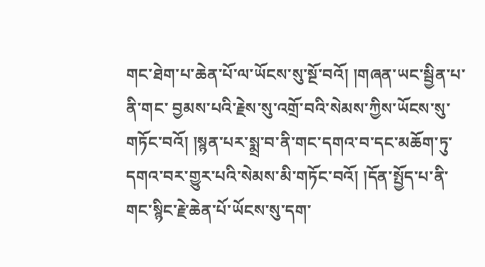གང་ཐེག་པ་ཆེན་པོ་ལ་ཡོངས་སུ་སྔོ་བའོ། །གཞན་ཡང་སྦྱིན་པ་ནི་གང་ བྱམས་པའི་རྗེས་སུ་འགྲོ་བའི་སེམས་ཀྱིས་ཡོངས་སུ་གཏོང་བའོ། །སྙན་པར་སྨྲ་བ་ནི་གང་དགའ་བ་དང་མཆོག་ཏུ་དགའ་བར་གྱུར་པའི་སེམས་མི་གཏོང་བའོ། །དོན་སྤྱོད་པ་ནི་གང་སྙིང་རྗེ་ཆེན་པོ་ཡོངས་སུ་དག་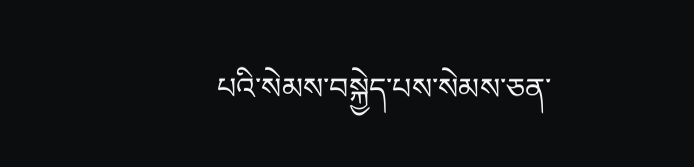པའི་སེམས་བསྐྱེད་པས་སེམས་ཅན་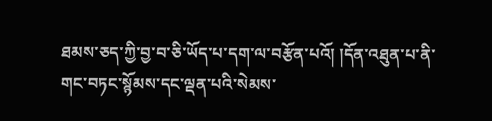ཐམས་ཅད་ཀྱི་བྱ་བ་ཅི་ཡོད་པ་དག་ལ་བརྩོན་པའོ། །དོན་འཐུན་པ་ནི་གང་བཏང་སྙོམས་དང་ལྡན་པའི་སེམས་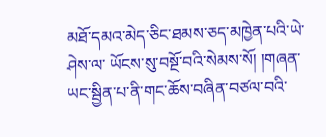མཐོ་དམའ་མེད་ཅིང་ཐམས་ཅད་མཁྱེན་པའི་ཡེ་ཤེས་ལ་ ཡོངས་སུ་བསྔོ་བའི་སེམས་སོ། །གཞན་ཡང་སྦྱིན་པ་ནི་གང་ཆོས་བཞིན་བཙལ་བའི་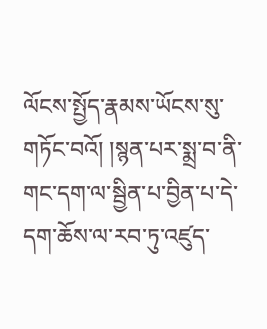ལོངས་སྤྱོད་རྣམས་ཡོངས་སུ་གཏོང་བའོ། །སྙན་པར་སྨྲ་བ་ནི་གང་དག་ལ་སྦྱིན་པ་བྱིན་པ་དེ་དག་ཆོས་ལ་རབ་ཏུ་འཛུད་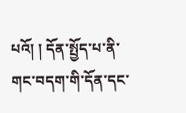པའོ། ། དོན་སྤྱོད་པ་ནི་གང་བདག་གི་དོན་དང་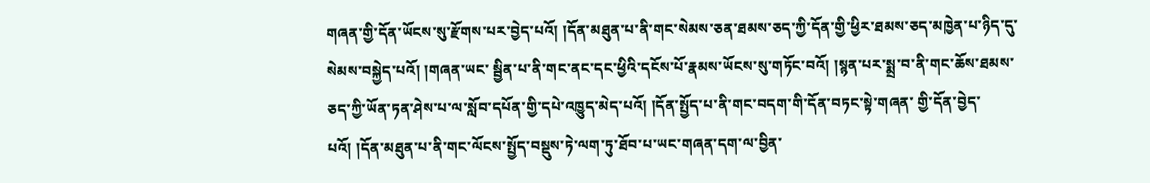གཞན་གྱི་དོན་ཡོངས་སུ་རྫོགས་པར་བྱེད་པའོ། །དོན་མཐུན་པ་ནི་གང་སེམས་ཅན་ཐམས་ཅད་ཀྱི་དོན་གྱི་ཕྱིར་ཐམས་ཅད་མཁྱེན་པ་ཉིད་དུ་སེམས་བསྐྱེད་པའོ། །གཞན་ཡང་ སྦྱིན་པ་ནི་གང་ནང་དང་ཕྱིའི་དངོས་པོ་རྣམས་ཡོངས་སུ་གཏོང་བའོ། །སྙན་པར་སྨྲ་བ་ནི་གང་ཆོས་ཐམས་ཅད་ཀྱི་ཡོན་ཏན་ཤེས་པ་ལ་སློབ་དཔོན་གྱི་དཔེ་འཁྱུད་མེད་པའོ། །དོན་སྤྱོད་པ་ནི་གང་བདག་གི་དོན་བཏང་སྟེ་གཞན་ གྱི་དོན་བྱེད་པའོ། །དོན་མཐུན་པ་ནི་གང་ལོངས་སྤྱོད་བསྡུས་ཏེ་ལག་ཏུ་ཐོབ་པ་ཡང་གཞན་དག་ལ་བྱིན་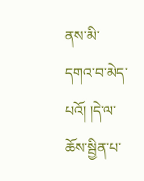ནས་མི་དགའ་བ་མེད་པའོ། །དེ་ལ་ཆོས་སྦྱིན་པ་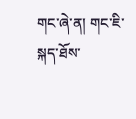གང་ཞེ་ན། གང་ཇི་སྐད་ཐོས་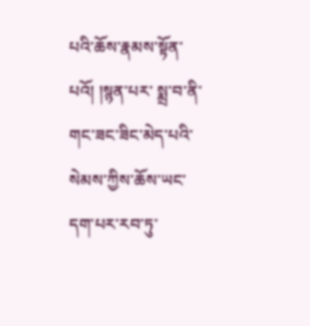པའི་ཆོས་རྣམས་སྟོན་པའོ། །སྙན་པར་ སྨྲ་བ་ནི་གང་ཟང་ཟིང་མེད་པའི་སེམས་ཀྱིས་ཆོས་ཡང་དག་པར་རབ་ཏུ་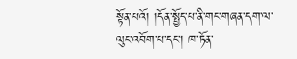སྟོན་པའོ། །དོན་སྤྱོད་པ་ནི་གང་གཞན་དག་ལ་ལུང་འབོག་པ་དང་། ཁ་ཏོན་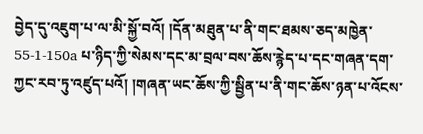བྱེད་དུ་འཇུག་པ་ལ་མི་སྐྱོ་བའོ། །དོན་མཐུན་པ་ནི་གང་ཐམས་ཅད་མཁྱེན་ 55-1-150a པ་ཉིད་ཀྱི་སེམས་དང་མ་བྲལ་བས་ཆོས་རྙེད་པ་དང་གཞན་དག་ཀྱང་རབ་ཏུ་འཛུད་པའོ། །གཞན་ཡང་ཆོས་ཀྱི་སྦྱིན་པ་ནི་གང་ཆོས་ཉན་པ་འོངས་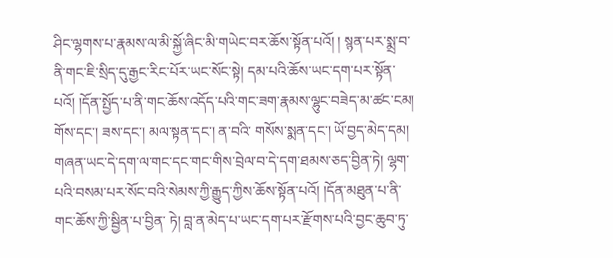ཤིང་ལྷགས་པ་རྣམས་ལ་མི་སྐྱོ་ཞིང་མི་གཡེང་བར་ཆོས་སྟོན་པའོ། ། སྙན་པར་སྨྲ་བ་ནི་གང་ཇི་སྲིད་དུ་རྒྱང་རིང་པོར་ཡང་སོང་སྟེ། དམ་པའི་ཆོས་ཡང་དག་པར་སྟོན་པའོ། །དོན་སྤྱོད་པ་ནི་གང་ཆོས་འདོད་པའི་གང་ཟག་རྣམས་ལྷུང་བཟེད་མ་ཚང་ངམ། གོས་དང་། ཟས་དང་། མལ་སྟན་དང་། ན་བའི་ གསོས་སྨན་དང་། ཡོ་བྱད་མེད་དམ། གཞན་ཡང་དེ་དག་ལ་གང་དང་གང་གིས་བྲེལ་བ་དེ་དག་ཐམས་ཅད་བྱིན་ཏེ། ལྷག་པའི་བསམ་པར་སོང་བའི་སེམས་ཀྱི་རྒྱུད་ཀྱིས་ཆོས་སྟོན་པའོ། །དོན་མཐུན་པ་ནི་གང་ཆོས་ཀྱི་སྦྱིན་པ་བྱིན་ ཏེ། བླ་ན་མེད་པ་ཡང་དག་པར་རྫོགས་པའི་བྱང་ཆུབ་ཏུ་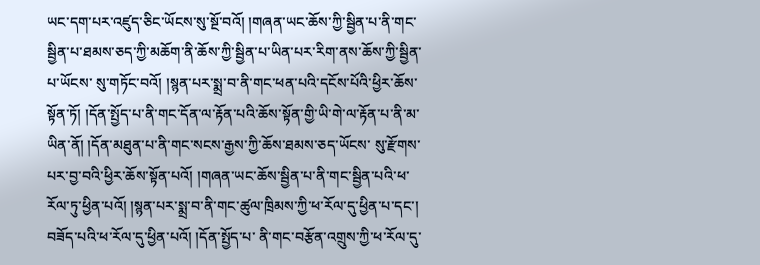ཡང་དག་པར་འཛུད་ཅིང་ཡོངས་སུ་སྔོ་བའོ། །གཞན་ཡང་ཆོས་ཀྱི་སྦྱིན་པ་ནི་གང་སྦྱིན་པ་ཐམས་ཅད་ཀྱི་མཆོག་ནི་ཆོས་ཀྱི་སྦྱིན་པ་ཡིན་པར་རིག་ནས་ཆོས་ཀྱི་སྦྱིན་པ་ཡོངས་ སུ་གཏོང་བའོ། །སྙན་པར་སྨྲ་བ་ནི་གང་ཕན་པའི་དངོས་པོའི་ཕྱིར་ཆོས་སྟོན་ཏོ། །དོན་སྤྱོད་པ་ནི་གང་དོན་ལ་རྟོན་པའི་ཆོས་སྟོན་གྱི་ཡི་གེ་ལ་རྟོན་པ་ནི་མ་ཡིན་ནོ། །དོན་མཐུན་པ་ནི་གང་སངས་རྒྱས་ཀྱི་ཆོས་ཐམས་ཅད་ཡོངས་ སུ་རྫོགས་པར་བྱ་བའི་ཕྱིར་ཆོས་སྟོན་པའོ། །གཞན་ཡང་ཆོས་སྦྱིན་པ་ནི་གང་སྦྱིན་པའི་ཕ་རོལ་ཏུ་ཕྱིན་པའོ། །སྙན་པར་སྨྲ་བ་ནི་གང་ཚུལ་ཁྲིམས་ཀྱི་ཕ་རོལ་དུ་ཕྱིན་པ་དང་། བཟོད་པའི་ཕ་རོལ་དུ་ཕྱིན་པའོ། །དོན་སྤྱོད་པ་ ནི་གང་བརྩོན་འགྲུས་ཀྱི་ཕ་རོལ་དུ་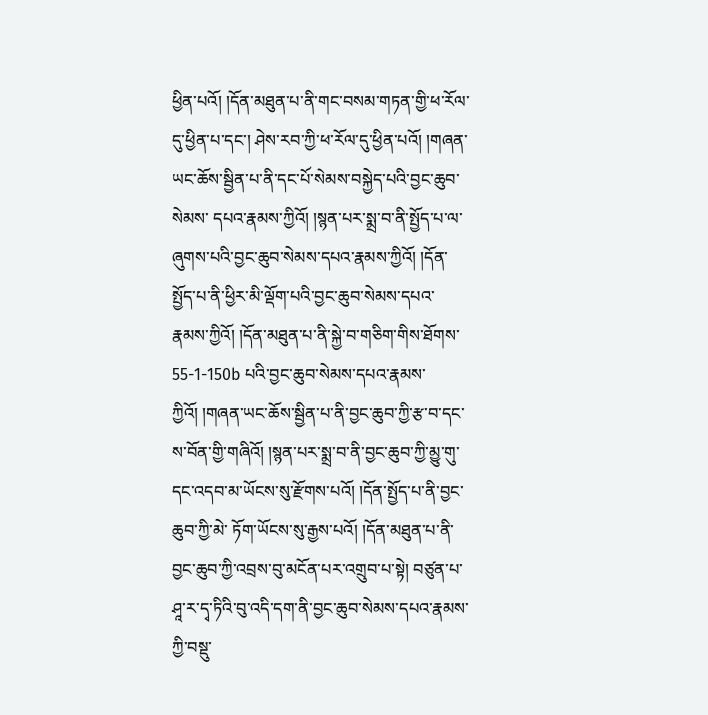ཕྱིན་པའོ། །དོན་མཐུན་པ་ནི་གང་བསམ་གཏན་གྱི་ཕ་རོལ་དུ་ཕྱིན་པ་དང་། ཤེས་རབ་ཀྱི་ཕ་རོལ་དུ་ཕྱིན་པའོ། །གཞན་ཡང་ཆོས་སྦྱིན་པ་ནི་དང་པོ་སེམས་བསྐྱེད་པའི་བྱང་ཆུབ་སེམས་ དཔའ་རྣམས་ཀྱིའོ། །སྙན་པར་སྨྲ་བ་ནི་སྤྱོད་པ་ལ་ཞུགས་པའི་བྱང་ཆུབ་སེམས་དཔའ་རྣམས་ཀྱིའོ། །དོན་སྤྱོད་པ་ནི་ཕྱིར་མི་ལྡོག་པའི་བྱང་ཆུབ་སེམས་དཔའ་རྣམས་ཀྱིའོ། །དོན་མཐུན་པ་ནི་སྐྱེ་བ་གཅིག་གིས་ཐོགས་ 55-1-150b པའི་བྱང་ཆུབ་སེམས་དཔའ་རྣམས་ཀྱིའོ། །གཞན་ཡང་ཆོས་སྦྱིན་པ་ནི་བྱང་ཆུབ་ཀྱི་རྩ་བ་དང་ས་བོན་གྱི་གཞིའོ། །སྙན་པར་སྨྲ་བ་ནི་བྱང་ཆུབ་ཀྱི་མྱུ་གུ་དང་འདབ་མ་ཡོངས་སུ་རྫོགས་པའོ། །དོན་སྤྱོད་པ་ནི་བྱང་ཆུབ་ཀྱི་མེ་ ཏོག་ཡོངས་སུ་རྒྱས་པའོ། །དོན་མཐུན་པ་ནི་བྱང་ཆུབ་ཀྱི་འབྲས་བུ་མངོན་པར་འགྲུབ་པ་སྟེ། བཙུན་པ་ཤཱ་ར་དྭ་ཏིའི་བུ་འདི་དག་ནི་བྱང་ཆུབ་སེམས་དཔའ་རྣམས་ཀྱི་བསྡུ་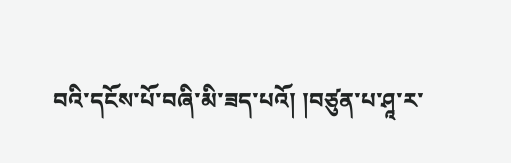བའི་དངོས་པོ་བཞི་མི་ཟད་པའོ། །བཙུན་པ་ཤཱ་ར་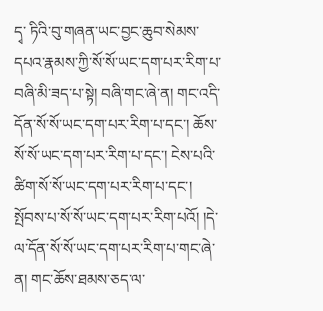དྭ་ ཏིའི་བུ་གཞན་ཡང་བྱང་ཆུབ་སེམས་དཔའ་རྣམས་ཀྱི་སོ་སོ་ཡང་དག་པར་རིག་པ་བཞི་མི་ཟད་པ་སྟེ། བཞི་གང་ཞེ་ན། གང་འདི་དོན་སོ་སོ་ཡང་དག་པར་རིག་པ་དང་། ཆོས་སོ་སོ་ཡང་དག་པར་རིག་པ་དང་། ངེས་པའི་ ཚིག་སོ་སོ་ཡང་དག་པར་རིག་པ་དང་། སྤོབས་པ་སོ་སོ་ཡང་དག་པར་རིག་པའོ། །དེ་ལ་དོན་སོ་སོ་ཡང་དག་པར་རིག་པ་གང་ཞེ་ན། གང་ཆོས་ཐམས་ཅད་ལ་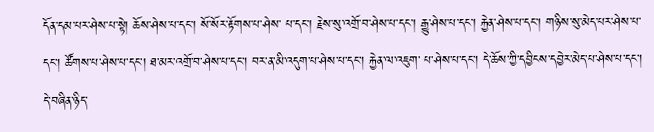དོན་དམ་པར་ཤེས་པ་སྟེ། ཆོས་ཤེས་པ་དང་། སོ་སོར་རྟོགས་པ་ཤེས་ པ་དང་། རྗེས་སུ་འགྲོ་བ་ཤེས་པ་དང་། རྒྱུ་ཤེས་པ་དང་། རྐྱེན་ཤེས་པ་དང་། གཉིས་སུ་མེད་པར་ཤེས་པ་དང་། ཚོགས་པ་ཤེས་པ་དང་། ཐ་མར་འགྲོ་བ་ཤེས་པ་དང་། བར་ན་མི་འདུག་པ་ཤེས་པ་དང་། རྐྱེན་ལ་འཇུག་ པ་ཤེས་པ་དང་། དེ་ཆོས་ཀྱི་དབྱིངས་དབྱེར་མེད་པ་ཤེས་པ་དང་། དེ་བཞིན་ཉིད་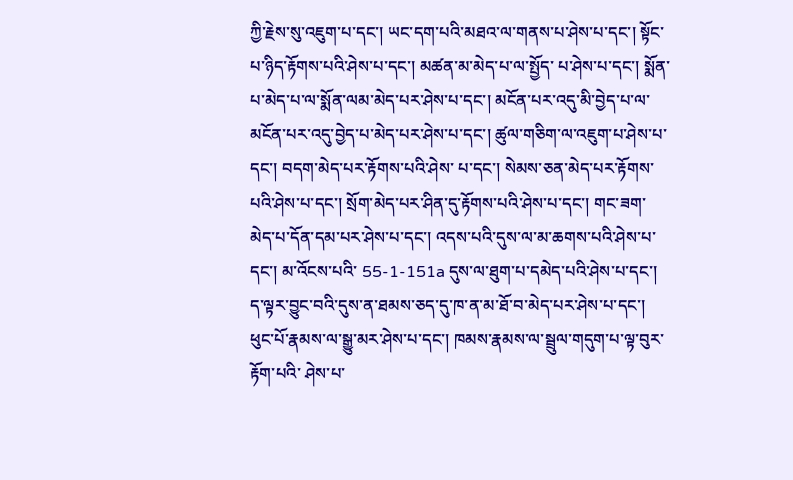ཀྱི་རྗེས་སུ་འཇུག་པ་དང་། ཡང་དག་པའི་མཐའ་ལ་གནས་པ་ཤེས་པ་དང་། སྟོང་པ་ཉིད་རྟོགས་པའི་ཤེས་པ་དང་། མཚན་མ་མེད་པ་ལ་སྤྱོད་ པ་ཤེས་པ་དང་། སྨོན་པ་མེད་པ་ལ་སྨོན་ལམ་མེད་པར་ཤེས་པ་དང་། མངོན་པར་འདུ་མི་བྱེད་པ་ལ་མངོན་པར་འདུ་བྱེད་པ་མེད་པར་ཤེས་པ་དང་། ཚུལ་གཅིག་ལ་འཇུག་པ་ཤེས་པ་དང་། བདག་མེད་པར་རྟོགས་པའི་ཤེས་ པ་དང་། སེམས་ཅན་མེད་པར་རྟོགས་པའི་ཤེས་པ་དང་། སྲོག་མེད་པར་ཤིན་དུ་རྟོགས་པའི་ཤེས་པ་དང་། གང་ཟག་མེད་པ་དོན་དམ་པར་ཤེས་པ་དང་། འདས་པའི་དུས་ལ་མ་ཆགས་པའི་ཤེས་པ་དང་། མ་འོངས་པའི་ 55-1-151a དུས་ལ་ཐུག་པ་དམེད་པའི་ཤེས་པ་དང་། ད་ལྟར་བྱུང་བའི་དུས་ན་ཐམས་ཅད་དུ་ཁ་ན་མ་ཐོ་བ་མེད་པར་ཤེས་པ་དང་། ཕུང་པོ་རྣམས་ལ་སྒྱུ་མར་ཤེས་པ་དང་། ཁམས་རྣམས་ལ་སྦྲུལ་གདུག་པ་ལྟ་བུར་རྟོག་པའི་ ཤེས་པ་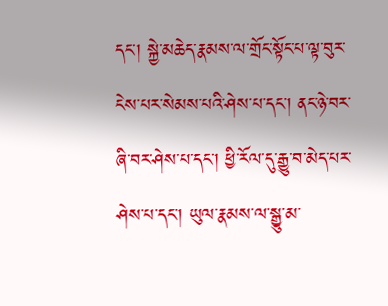དང་། སྐྱེ་མཆེད་རྣམས་ལ་གྲོང་སྟོང་པ་ལྟ་བུར་ངེས་པར་སེམས་པའི་ཤེས་པ་དང་། ནང་ཉེ་བར་ཞི་བར་ཤེས་པ་དང་། ཕྱི་རོལ་དུ་རྒྱུ་བ་མེད་པར་ཤེས་པ་དང་། ཡུལ་རྣམས་ལ་སྒྱུ་མ་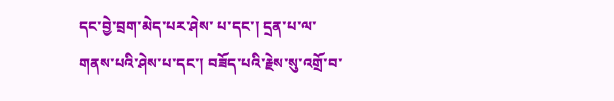དང་བྱེ་བྲག་མེད་པར་ཤེས་ པ་དང་། དྲན་པ་ལ་གནས་པའི་ཤེས་པ་དང་། བཟོད་པའི་རྗེས་སུ་འགྲོ་བ་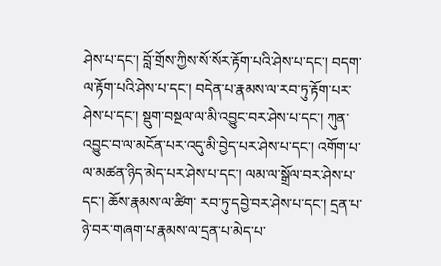ཤེས་པ་དང་། བློ་གྲོས་ཀྱིས་སོ་སོར་རྟོག་པའི་ཤེས་པ་དང་། བདག་ལ་རྟོག་པའི་ཤེས་པ་དང་། བདེན་པ་རྣམས་ལ་རབ་ཏུ་རྟོག་པར་ཤེས་པ་དང་། སྡུག་བསྔལ་ལ་མི་འབྱུང་བར་ཤེས་པ་དང་། ཀུན་འབྱུང་བ་ལ་མངོན་པར་འདུ་མི་བྱེད་པར་ཤེས་པ་དང་། འགོག་པ་ལ་མཚན་ཉིད་མེད་པར་ཤེས་པ་དང་། ལམ་ལ་སྒྲོལ་བར་ཤེས་པ་དང་། ཆོས་རྣམས་ལ་ཚིག་ རབ་ཏུ་དབྱེ་བར་ཤེས་པ་དང་། དྲན་པ་ཉེ་བར་གཞག་པ་རྣམས་ལ་དྲན་པ་མེད་པ་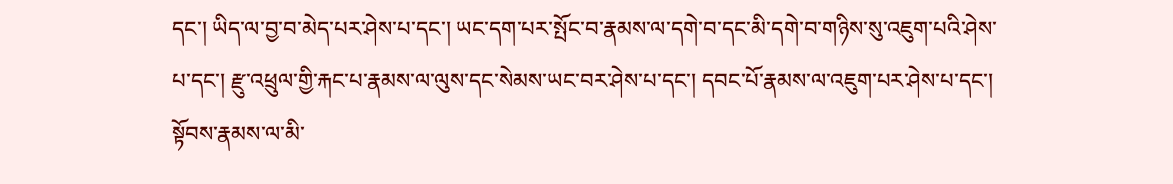དང་། ཡིད་ལ་བྱ་བ་མེད་པར་ཤེས་པ་དང་། ཡང་དག་པར་སྤོང་བ་རྣམས་ལ་དགེ་བ་དང་མི་དགེ་བ་གཉིས་སུ་འཇུག་པའི་ཤེས་པ་དང་། རྫུ་འཕྲུལ་གྱི་རྐང་པ་རྣམས་ལ་ལུས་དང་སེམས་ཡང་བར་ཤེས་པ་དང་། དབང་པོ་རྣམས་ལ་འཇུག་པར་ཤེས་པ་དང་། སྟོབས་རྣམས་ལ་མི་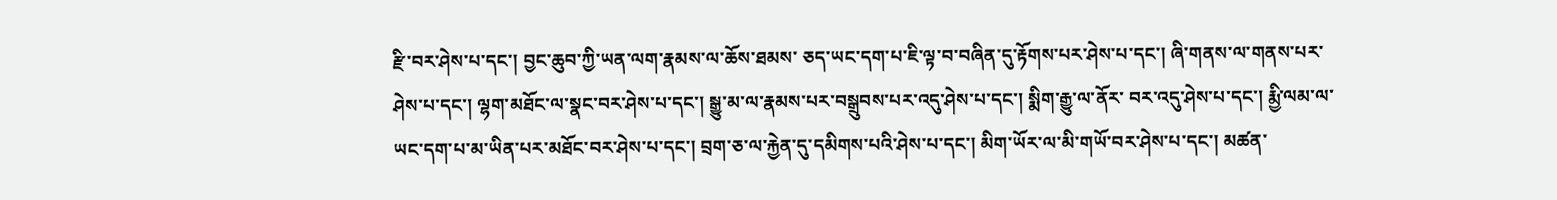རྫི་བར་ཤེས་པ་དང་། བྱང་ཆུབ་ཀྱི་ཡན་ལག་རྣམས་ལ་ཆོས་ཐམས་ ཅད་ཡང་དག་པ་ཇི་ལྟ་བ་བཞིན་དུ་རྟོགས་པར་ཤེས་པ་དང་། ཞི་གནས་ལ་གནས་པར་ཤེས་པ་དང་། ལྷག་མཐོང་ལ་སྣང་བར་ཤེས་པ་དང་། སྒྱུ་མ་ལ་རྣམས་པར་བསྒྲུབས་པར་འདུ་ཤེས་པ་དང་། སྨིག་རྒྱུ་ལ་ནོར་ བར་འདུ་ཤེས་པ་དང་། རྨྱི་ལམ་ལ་ཡང་དག་པ་མ་ཡིན་པར་མཐོང་བར་ཤེས་པ་དང་། བྲག་ཅ་ལ་རྐྱེན་དུ་དམིགས་པའི་ཤེས་པ་དང་། མིག་ཡོར་ལ་མི་གཡོ་བར་ཤེས་པ་དང་། མཚན་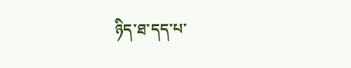ཉིད་ཐ་དད་པ་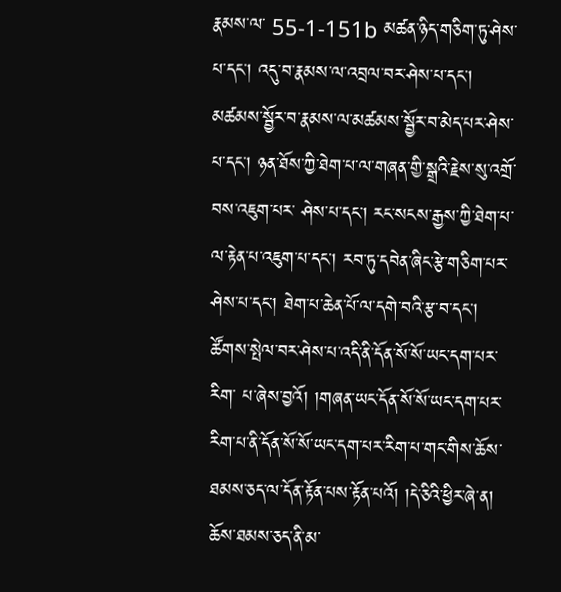རྣམས་ལ་ 55-1-151b མཚན་ཉིད་གཅིག་ཏུ་ཤེས་པ་དང་། འདུ་བ་རྣམས་ལ་འབྲལ་བར་ཤེས་པ་དང་། མཚམས་སྦྱོར་བ་རྣམས་ལ་མཚམས་སྦྱོར་བ་མེད་པར་ཤེས་པ་དང་། ཉན་ཐོས་ཀྱི་ཐེག་པ་ལ་གཞན་གྱི་སྒྲའི་རྗེས་སུ་འགྲོ་བས་འཇུག་པར་ ཤེས་པ་དང་། རང་སངས་རྒྱས་ཀྱི་ཐེག་པ་ལ་རྟེན་པ་འཇུག་པ་དང་། རབ་ཏུ་དབེན་ཞིང་རྩེ་གཅིག་པར་ཤེས་པ་དང་། ཐེག་པ་ཆེན་པོ་ལ་དགེ་བའི་རྩ་བ་དང་། ཚོགས་སྤེལ་བར་ཤེས་པ་འདི་ནི་དོན་སོ་སོ་ཡང་དག་པར་རིག་ པ་ཞེས་བྱའོ། །གཞན་ཡང་དོན་སོ་སོ་ཡང་དག་པར་རིག་པ་ནི་དོན་སོ་སོ་ཡང་དག་པར་རིག་པ་གང་གིས་ཆོས་ཐམས་ཅད་ལ་དོན་རྟོན་པས་རྟོན་པའོ། །དེ་ཅིའི་ཕྱིར་ཞེ་ན། ཆོས་ཐམས་ཅད་ནི་མ་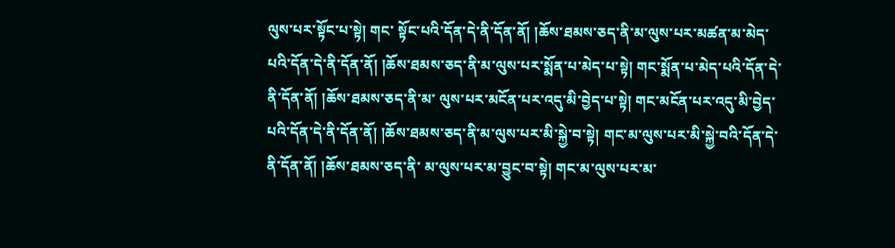ལུས་པར་སྟོང་པ་སྟེ། གང་ སྟོང་པའི་དོན་དེ་ནི་དོན་ནོ། །ཆོས་ཐམས་ཅད་ནི་མ་ལུས་པར་མཚན་མ་མེད་པའི་དོན་དེ་ནི་དོན་ནོ། །ཆོས་ཐམས་ཅད་ནི་མ་ལུས་པར་སྨོན་པ་མེད་པ་སྟེ། གང་སྨོན་པ་མེད་པའི་དོན་དེ་ནི་དོན་ནོ། །ཆོས་ཐམས་ཅད་ནི་མ་ ལུས་པར་མངོན་པར་འདུ་མི་བྱེད་པ་སྟེ། གང་མངོན་པར་འདུ་མི་བྱེད་པའི་དོན་དེ་ནི་དོན་ནོ། །ཆོས་ཐམས་ཅད་ནི་མ་ལུས་པར་མི་སྐྱེ་བ་སྟེ། གང་མ་ལུས་པར་མི་སྐྱེ་བའི་དོན་དེ་ནི་དོན་ནོ། །ཆོས་ཐམས་ཅད་ནི་ མ་ལུས་པར་མ་བྱུང་བ་སྟེ། གང་མ་ལུས་པར་མ་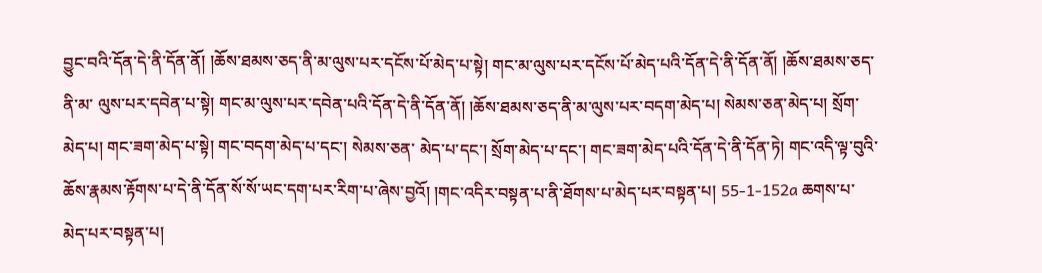བྱུང་བའི་དོན་དེ་ནི་དོན་ནོ། །ཆོས་ཐམས་ཅད་ནི་མ་ལུས་པར་དངོས་པོ་མེད་པ་སྟེ། གང་མ་ལུས་པར་དངོས་པོ་མེད་པའི་དོན་དེ་ནི་དོན་ནོ། །ཆོས་ཐམས་ཅད་ནི་མ་ ལུས་པར་དབེན་པ་སྟེ། གང་མ་ལུས་པར་དབེན་པའི་དོན་དེ་ནི་དོན་ནོ། །ཆོས་ཐམས་ཅད་ནི་མ་ལུས་པར་བདག་མེད་པ། སེམས་ཅན་མེད་པ། སྲོག་མེད་པ། གང་ཟག་མེད་པ་སྟེ། གང་བདག་མེད་པ་དང་། སེམས་ཅན་ མེད་པ་དང་། སྲོག་མེད་པ་དང་། གང་ཟག་མེད་པའི་དོན་དེ་ནི་དོན་ཏེ། གང་འདི་ལྟ་བུའི་ཆོས་རྣམས་རྟོགས་པ་དེ་ནི་དོན་སོ་སོ་ཡང་དག་པར་རིག་པ་ཞེས་བྱའོ། །གང་འདིར་བསྟན་པ་ནི་ཐོགས་པ་མེད་པར་བསྟན་པ། 55-1-152a ཆགས་པ་མེད་པར་བསྟན་པ།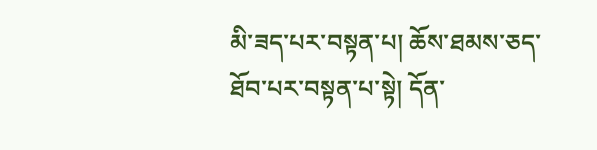མི་ཟད་པར་བསྟན་པ། ཆོས་ཐམས་ཅད་ཐོབ་པར་བསྟན་པ་སྟེ། དོན་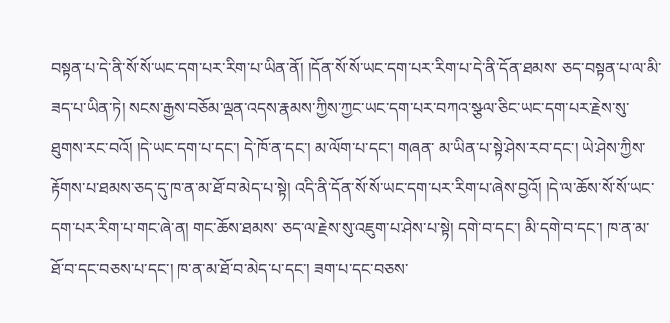བསྟན་པ་དེ་ནི་སོ་སོ་ཡང་དག་པར་རིག་པ་ཡིན་ནོ། །དོན་སོ་སོ་ཡང་དག་པར་རིག་པ་དེ་ནི་དོན་ཐམས་ ཅད་བསྟན་པ་ལ་མི་ཟད་པ་ཡིན་ཏེ། སངས་རྒྱས་བཅོམ་ལྡན་འདས་རྣམས་ཀྱིས་ཀྱང་ཡང་དག་པར་བཀའ་སྩལ་ཅིང་ཡང་དག་པར་རྗེས་སུ་ཐུགས་རང་བའོ། །དེ་ཡང་དག་པ་དང་། དེ་ཁོ་ན་དང་། མ་ལོག་པ་དང་། གཞན་ མ་ཡིན་པ་སྟེ་ཤེས་རབ་དང་། ཡེ་ཤེས་ཀྱིས་རྟོགས་པ་ཐམས་ཅད་དུ་ཁ་ན་མ་ཐོ་བ་མེད་པ་སྟེ། འདི་ནི་དོན་སོ་སོ་ཡང་དག་པར་རིག་པ་ཞེས་བྱའོ། །དེ་ལ་ཆོས་སོ་སོ་ཡང་དག་པར་རིག་པ་གང་ཞེ་ན། གང་ཆོས་ཐམས་ ཅད་ལ་རྗེས་སུ་འཇུག་པ་ཤེས་པ་སྟེ། དགེ་བ་དང་། མི་དགེ་བ་དང་། ཁ་ན་མ་ཐོ་བ་དང་བཅས་པ་དང་། ཁ་ན་མ་ཐོ་བ་མེད་པ་དང་། ཟག་པ་དང་བཅས་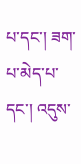པ་དང་། ཟག་པ་མེད་པ་དང་། འདུས་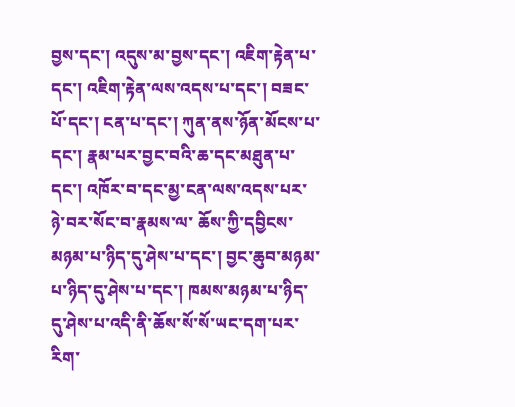བྱས་དང་། འདུས་མ་བྱས་དང་། འཇིག་རྟེན་པ་དང་། འཇིག་རྟེན་ལས་འདས་པ་དང་། བཟང་པོ་དང་། ངན་པ་དང་། ཀུན་ནས་ཉོན་མོངས་པ་དང་། རྣམ་པར་བྱང་བའི་ཆ་དང་མཐུན་པ་དང་། འཁོར་བ་དང་མྱ་ངན་ལས་འདས་པར་ཉེ་བར་སོང་བ་རྣམས་ལ་ ཆོས་ཀྱི་དབྱིངས་མཉམ་པ་ཉིད་དུ་ཤེས་པ་དང་། བྱང་ཆུབ་མཉམ་པ་ཉིད་དུ་ཤེས་པ་དང་། ཁམས་མཉམ་པ་ཉིད་དུ་ཤེས་པ་འདི་ནི་ཆོས་སོ་སོ་ཡང་དག་པར་རིག་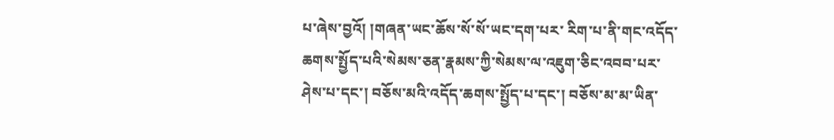པ་ཞེས་བྱའོ། །གཞན་ཡང་ཆོས་སོ་སོ་ཡང་དག་པར་ རིག་པ་ནི་གང་འདོད་ཆགས་སྤྱོད་པའི་སེམས་ཅན་རྣམས་ཀྱི་སེམས་ལ་འཇུག་ཅིང་འབབ་པར་ཤེས་པ་དང་། བཅོས་མའི་འདོད་ཆགས་སྤྱོད་པ་དང་། བཅོས་མ་མ་ཡིན་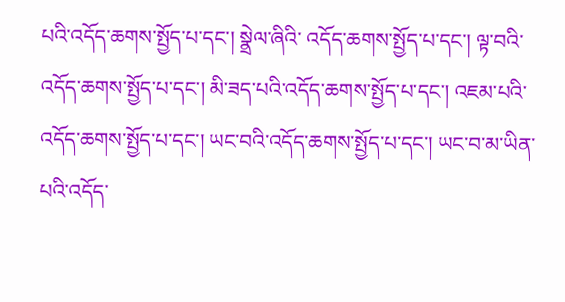པའི་འདོད་ཆགས་སྤྱོད་པ་དང་། སྣྲེལ་ཞིའི་ འདོད་ཆགས་སྤྱོད་པ་དང་། ལྟ་བའི་འདོད་ཆགས་སྤྱོད་པ་དང་། མི་ཟད་པའི་འདོད་ཆགས་སྤྱོད་པ་དང་། འཇམ་པའི་འདོད་ཆགས་སྤྱོད་པ་དང་། ཡང་བའི་འདོད་ཆགས་སྤྱོད་པ་དང་། ཡང་བ་མ་ཡིན་པའི་འདོད་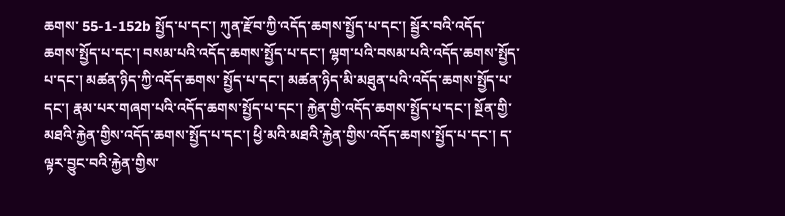ཆགས་ 55-1-152b སྤྱོད་པ་དང་། ཀུན་རྫོབ་ཀྱི་འདོད་ཆགས་སྤྱོད་པ་དང་། སྦྱོར་བའི་འདོད་ཆགས་སྤྱོད་པ་དང་། བསམ་པའི་འདོད་ཆགས་སྤྱོད་པ་དང་། ལྷག་པའི་བསམ་པའི་འདོད་ཆགས་སྤྱོད་པ་དང་། མཚན་ཉིད་ཀྱི་འདོད་ཆགས་ སྤྱོད་པ་དང་། མཚན་ཉིད་མི་མཐུན་པའི་འདོད་ཆགས་སྤྱོད་པ་དང་། རྣམ་པར་གཞག་པའི་འདོད་ཆགས་སྤྱོད་པ་དང་། རྐྱེན་གྱི་འདོད་ཆགས་སྤྱོད་པ་དང་། སྔོན་གྱི་མཐའི་རྐྱེན་གྱིས་འདོད་ཆགས་སྤྱོད་པ་དང་། ཕྱི་མའི་མཐའི་རྐྱེན་གྱིས་འདོད་ཆགས་སྤྱོད་པ་དང་། ད་ལྟར་བྱུང་བའི་རྐྱེན་གྱིས་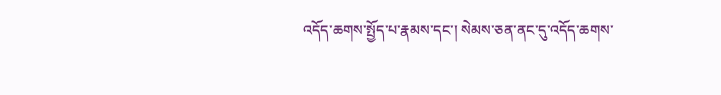འདོད་ཆགས་སྤྱོད་པ་རྣམས་དང་། སེམས་ཅན་ནང་དུ་འདོད་ཆགས་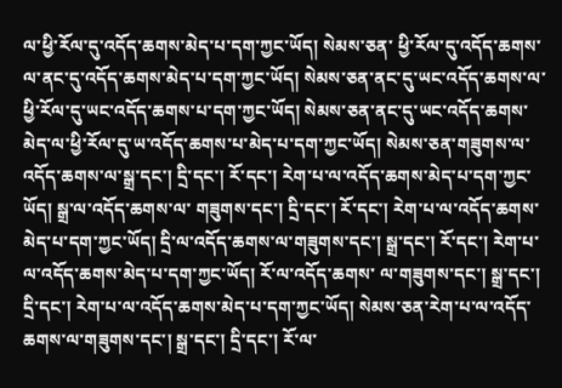ལ་ཕྱི་རོལ་དུ་འདོད་ཆགས་མེད་པ་དག་ཀྱང་ཡོད། སེམས་ཅན་ ཕྱི་རོལ་དུ་འདོད་ཆགས་ལ་ནང་དུ་འདོད་ཆགས་མེད་པ་དག་ཀྱང་ཡོད། སེམས་ཅན་ནང་དུ་ཡང་འདོད་ཆགས་ལ་ཕྱི་རོལ་དུ་ཡང་འདོད་ཆགས་པ་དག་ཀྱང་ཡོད། སེམས་ཅན་ནང་དུ་ཡང་འདོད་ཆགས་ མེད་ལ་ཕྱི་རོལ་དུ་ཡ་འདོད་ཆགས་པ་མེད་པ་དག་ཀྱང་ཡོད། སེམས་ཅན་གཟུགས་ལ་འདོད་ཆགས་ལ་སྒྲ་དང་། དྲི་དང་། རོ་དང་། རེག་པ་ལ་འདོད་ཆགས་མེད་པ་དག་ཀྱང་ཡོད། སྒྲ་ལ་འདོད་ཆགས་ལ་ གཟུགས་དང་། དྲི་དང་། རོ་དང་། རེག་པ་ལ་འདོད་ཆགས་མེད་པ་དག་ཀྱང་ཡོད། དྲི་ལ་འདོད་ཆགས་ལ་གཟུགས་དང་། སྒྲ་དང་། རོ་དང་། རེག་པ་ལ་འདོད་ཆགས་མེད་པ་དག་ཀྱང་ཡོད། རོ་ལ་འདོད་ཆགས་ ལ་གཟུགས་དང་། སྒྲ་དང་། དྲི་དང་། རེག་པ་ལ་འདོད་ཆགས་མེད་པ་དག་ཀྱང་ཡོད། སེམས་ཅན་རེག་པ་ལ་འདོད་ཆགས་ལ་གཟུགས་དང་། སྒྲ་དང་། དྲི་དང་། རོ་ལ་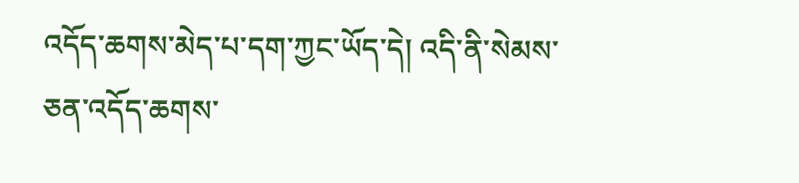འདོད་ཆགས་མེད་པ་དག་ཀྱང་ཡོད་དེ། འདི་ནི་སེམས་ཅན་འདོད་ཆགས་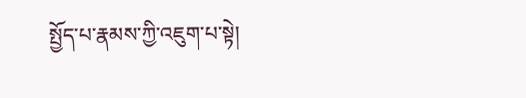སྤྱོད་པ་རྣམས་ཀྱི་འཇུག་པ་སྟེ།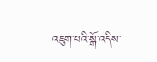འཇུག་པའི་སྒོ་འདིས་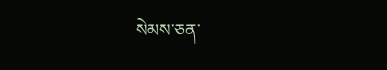སེམས་ཅན་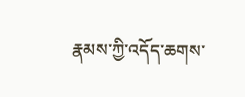རྣམས་ཀྱི་འདོད་ཆགས་